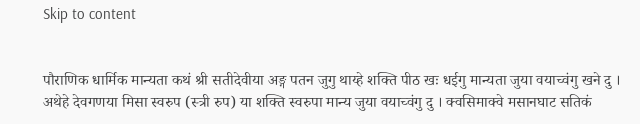Skip to content


पौराणिक धार्मिक मान्यता कथं श्री सतीदेवीया अङ्ग पतन जुगु थाय्हे शक्ति पीठ खः धईगु मान्यता जुया वयाच्वंगु खने दु । अथेहे देवगणया मिसा स्वरुप (स्त्री रुप) या शक्ति स्वरुपा मान्य जुया वयाच्वंगु दु । क्वसिमाक्वे मसानघाट सतिकं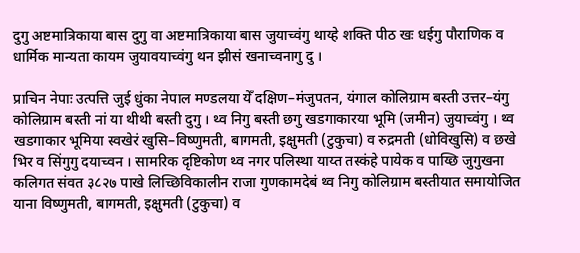दुगु अष्टमात्रिकाया बास दुगु वा अष्टमात्रिकाया बास जुयाच्वंगु थाय्हे शक्ति पीठ खः धईगु पौराणिक व धार्मिक मान्यता कायम जुयावयाच्वंगु थन झीसं खनाच्वनागु दु ।

प्राचिन नेपाः उत्पत्ति जुई धुंका नेपाल मण्डलया येँ दक्षिण–मंजुपतन, यंगाल कोलिग्राम बस्ती उत्तर–यंगु कोलिग्राम बस्ती नां या थीथी बस्ती दुगु । थ्व निगु बस्ती छगु खडगाकारया भूमि (जमीन) जुयाच्वंगु । थ्व खडगाकार भूमिया स्वखेरं खुसि–विष्णुमती, बागमती, इक्षुमती (टुकुचा) व रुद्रमती (धोविखुसि) व छखे भिर व सिंगुगु दयाच्वन । सामरिक दृष्टिकोण थ्व नगर पलिस्था याय्त तस्कंहे पायेक व पाय्छि जुगुखना कलिगत संवत ३८२७ पाखे लिच्छिविकालीन राजा गुणकामदेबं थ्व निगु कोलिग्राम बस्तीयात समायोजित याना विष्णुमती, बागमती, इक्षुमती (टुकुचा) व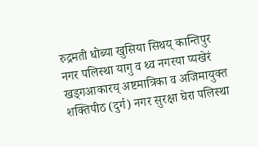रुद्रमती धोब्या खुसिया सिथय् कान्तिपुर नगर पलिस्था यागु व थ्व नगरया प्यखेरं खड्गआकारय् अष्टमात्रिका व अजिमायुक्त शक्तिपीठ (दुर्ग) नगर सुरक्षा घेरा पलिस्था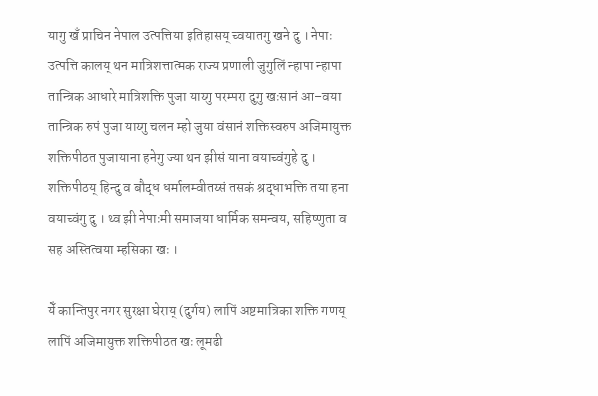यागु खँ प्राचिन नेपाल उत्पत्तिया इतिहासय् च्वयातगु खने दु । नेपाः उत्पत्ति कालय् थन मात्रिशत्तात्मक राज्य प्रणाली जुगुलिं न्हापा न्हापा तान्त्रिक आधारे मात्रिशक्ति पुजा याय्गु परम्परा दुगु खःसानं आ–वया तान्त्रिक रुपं पुजा याय्गु चलन म्हो जुया वंसानं शक्तिस्वरुप अजिमायुक्त शक्तिपीठत पुजायाना हनेगु ज्या थन झीसं याना वयाच्वंगुहे दु । शक्तिपीठय् हिन्दु व बौद्ध धर्मालम्वीतय्सं तसकं श्रद्धाभक्ति तया हना वयाच्वंगु दु । थ्व झी नेपाःमी समाजया धार्मिक समन्वय, सहिष्णुता व सह अस्तित्वया म्हसिका खः ।

येँ कान्तिपुर नगर सुरक्षा घेराय् (दुर्गय) लापिं अष्टमात्रिका शक्ति गणय् लापिं अजिमायुक्त शक्तिपीठत खः लूमढी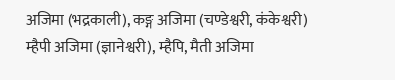अजिमा (भद्रकाली), कङ्ग अजिमा (चण्डेश्वरी, कंकेश्वरी) म्हैपी अजिमा (ज्ञानेश्वरी), म्हैपि, मैती अजिमा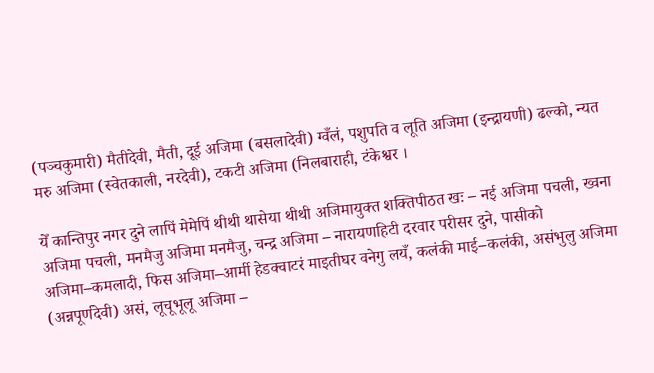(पञ्चकुमारी) मैतीदेवी, मैती, दूई अजिमा (बसलादेवी) ग्वँलं, पशुपति व लूति अजिमा (इन्द्रायणी) ढल्को, न्यत मरु अजिमा (स्वेतकाली, नरदेवी), टकटी अजिमा (निलबाराही, टंकेश्वर ।

येँ कान्तिपुर नगर दुने लापिं मेमेपिं थीथी थासेया थीथी अजिमायुक्त शक्तिपीठत खः – नई अजिमा पचली, ख्वना अजिमा पचली, मनमैजु अजिमा मनमैजु, चन्द्र अजिमा – नारायणहिटी दरवार परीसर दुने, पासीको अजिमा–कमलादी, फिस अजिमा–आर्मी हेडक्वाटरं माइतीघर वनेगु लयँ, कलंकी माई–कलंकी, असंभुलु अजिमा (अन्नपूर्णदेवी) असं, लूचूभूलू अजिमा –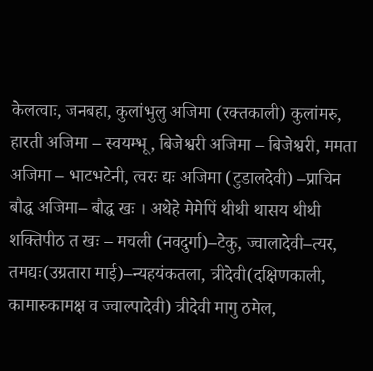केलत्वाः, जनबहा, कुलांभुलु अजिमा (रक्तकाली) कुलांमरु, हारती अजिमा – स्वयम्भू, बिजेश्वरी अजिमा – बिजेश्वरी, ममता अजिमा – भाटभटेनी, त्वरः द्यः अजिमा (टुडालदेवी) –प्राचिन बौद्ध अजिमा– बौद्ध खः । अथेहे मेमेपिं थीथी थासय थीथी शक्तिपीठ त खः – मचली (नवदुर्गा)–टेकु, ज्वालादेवी–त्यर, तमद्यः(उग्रतारा माई)–न्यहयंकतला, त्रीदेवी(दक्षिणकाली, कामारुकामक्ष व ज्वाल्पादेवी) त्रीदेवी मागु ठमेल,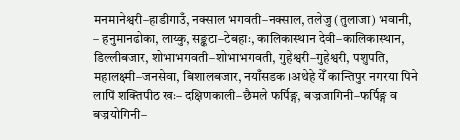मनमानेश्वरी–हाडीगाउँ, नक्साल भगवती–नक्साल, तलेजु (तुलाजा) भवानी, – हनुमानढोका, लाय्कु, सङ्कटा–टेबहाः, कालिकास्थान देवी–कालिकास्थान, डिल्लीबजार, शोभाभगवती–शोभाभगवती, गुहेश्वरी–गुहेश्वरी, पशुपति, महालक्ष्मी–जनसेवा, बिशालबजार, नयाँसडक ।अथेहे येँ कान्तिपुर नगरया पिने लापिं शक्तिपीठ खः– दक्षिणकाली–छैमले फर्पिङ्ग, बज्रजागिनी–फर्पिङ्ग व बज्रयोगिनी–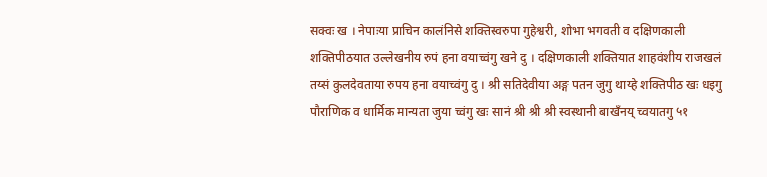सक्वः ख । नेपाःया प्राचिन कालंनिसे शक्तिस्वरुपा गुहेश्वरी, शोभा भगवती व दक्षिणकाली शक्तिपीठयात उल्लेखनीय रुपं हना वयाच्वंगु खने दु । दक्षिणकाली शक्तियात शाहवंशीय राजखलं तय्सं कुलदेवताया रुपय हना वयाच्वंगु दु । श्री सतिदेवीया अङ्ग पतन जुगु थाय्हे शक्तिपीठ खः धइगु पौराणिक व धार्मिक मान्यता जुया च्वंगु खः सानं श्री श्री श्री स्वस्थानी बाखँनय् च्वयातगु ५१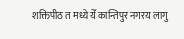शक्तिपीठ त मध्ये येँ कान्तिपुर नगरय लागु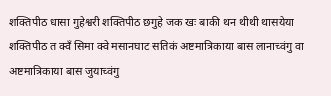शक्तिपीठ धासा गुहेश्वरी शक्तिपीठ छगुहे जक खः बाकी थन थीथी थासयेया शक्तिपीठ त क्वँ सिमा क्वे मसानघाट सतिकं अष्टमात्रिकाया बास लानाच्वंगु वा अष्टमात्रिकाया बास जुयाच्वंगु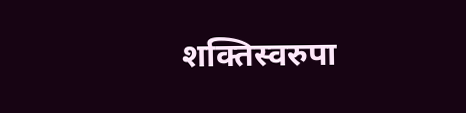शक्तिस्वरुपा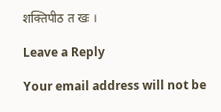शक्तिपीठ त खः ।

Leave a Reply

Your email address will not be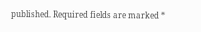published. Required fields are marked *